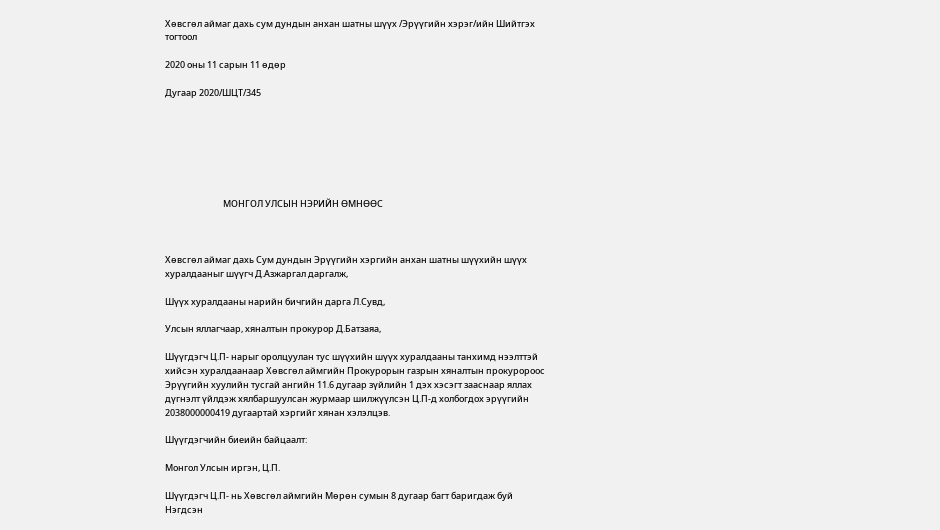Хөвсгөл аймаг дахь сум дундын анхан шатны шүүх /Эрүүгийн хэрэг/ийн Шийтгэх тогтоол

2020 оны 11 сарын 11 өдөр

Дугаар 2020/ШЦТ/345







                             МОНГОЛ УЛСЫН НЭРИЙН ӨМНӨӨС



Хөвсгөл аймаг дахь Сум дундын Эрүүгийн хэргийн анхан шатны шүүхийн шүүх хуралдааныг шүүгч Д.Азжаргал даргалж,

Шүүх хуралдааны нарийн бичгийн дарга Л.Сувд,

Улсын яллагчаар, хяналтын прокурор Д.Батзаяа,

Шүүгдэгч Ц.П- нарыг оролцуулан тус шүүхийн шүүх хуралдааны танхимд нээлттэй хийсэн хуралдаанаар Хөвсгөл аймгийн Прокурорын газрын хяналтын прокуророос Эрүүгийн хуулийн тусгай ангийн 11.6 дугаар зүйлийн 1 дэх хэсэгт зааснаар яллах дүгнэлт үйлдэж хялбаршуулсан журмаар шилжүүлсэн Ц.П-д холбогдох эрүүгийн 2038000000419 дугаартай хэргийг хянан хэлэлцэв.

Шүүгдэгчийн биеийн байцаалт:

Монгол Улсын иргэн, Ц.П.

Шүүгдэгч Ц.П- нь Хөвсгөл аймгийн Мөрөн сумын 8 дугаар багт баригдаж буй Нэгдсэн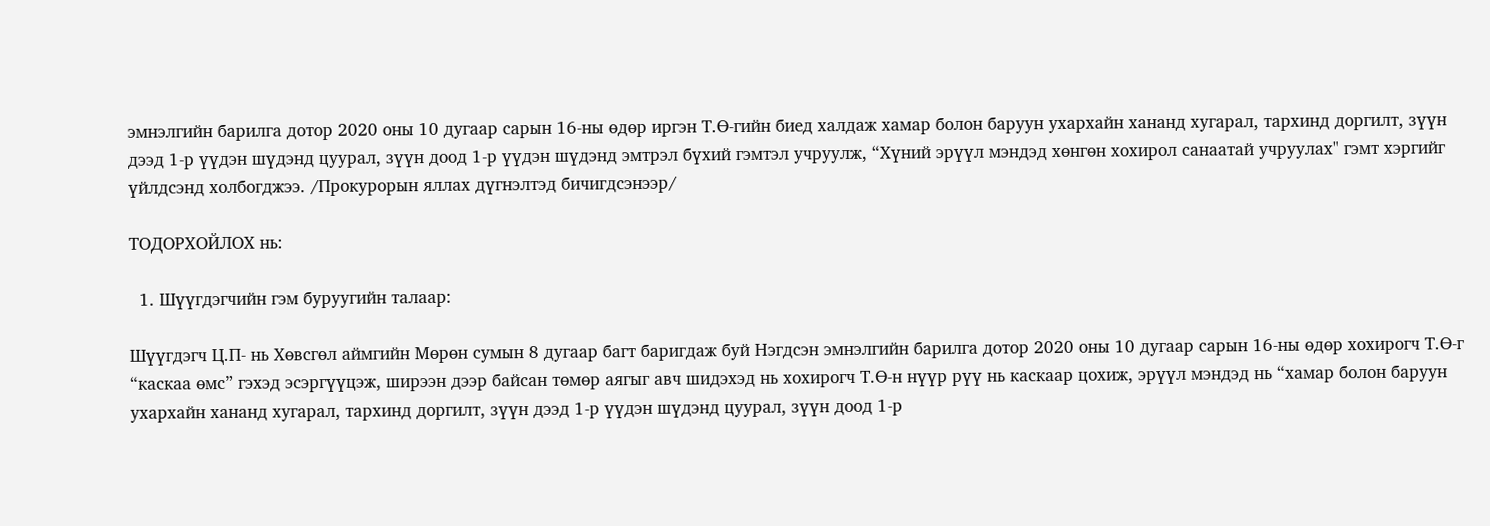эмнэлгийн барилга дотор 2020 оны 10 дугаар сарын 16-ны өдөр иргэн Т.Ө-гийн биед халдаж хамар болон баруун ухархайн хананд хугарал, тархинд доргилт, зүүн дээд 1-р үүдэн шүдэнд цуурал, зүүн доод 1-р үүдэн шүдэнд эмтрэл бүхий гэмтэл учруулж, “Хүний эрүүл мэндэд хөнгөн хохирол санаатай учруулах" гэмт хэргийг үйлдсэнд холбогджээ. /Прокурорын яллах дүгнэлтэд бичигдсэнээр/

ТОДОРХОЙЛОХ нь:

  1. Шүүгдэгчийн гэм буруугийн талаар:

Шүүгдэгч Ц.П- нь Хөвсгөл аймгийн Мөрөн сумын 8 дугаар багт баригдаж буй Нэгдсэн эмнэлгийн барилга дотор 2020 оны 10 дугаар сарын 16-ны өдөр хохирогч Т.Ө-г “каскаа өмс” гэхэд эсэргүүцэж, ширээн дээр байсан төмөр аягыг авч шидэхэд нь хохирогч Т.Ө-н нүүр рүү нь каскаар цохиж, эрүүл мэндэд нь “хамар болон баруун ухархайн хананд хугарал, тархинд доргилт, зүүн дээд 1-р үүдэн шүдэнд цуурал, зүүн доод 1-р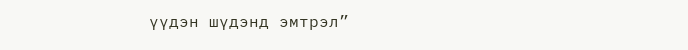үүдэн шүдэнд эмтрэл”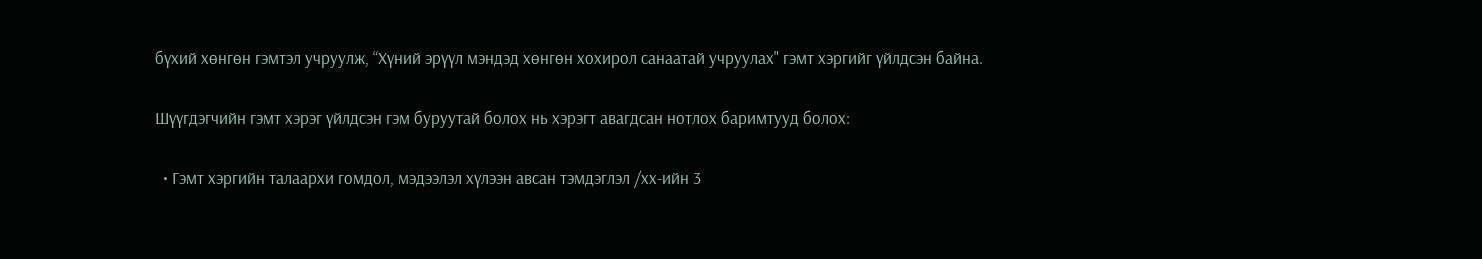бүхий хөнгөн гэмтэл учруулж, “Хүний эрүүл мэндэд хөнгөн хохирол санаатай учруулах" гэмт хэргийг үйлдсэн байна.

Шүүгдэгчийн гэмт хэрэг үйлдсэн гэм буруутай болох нь хэрэгт авагдсан нотлох баримтууд болох:

  • Гэмт хэргийн талаархи гомдол, мэдээлэл хүлээн авсан тэмдэглэл /хх-ийн 3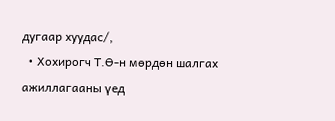дугаар хуудас/,
  • Хохирогч Т.Ө-н мөрдөн шалгах ажиллагааны үед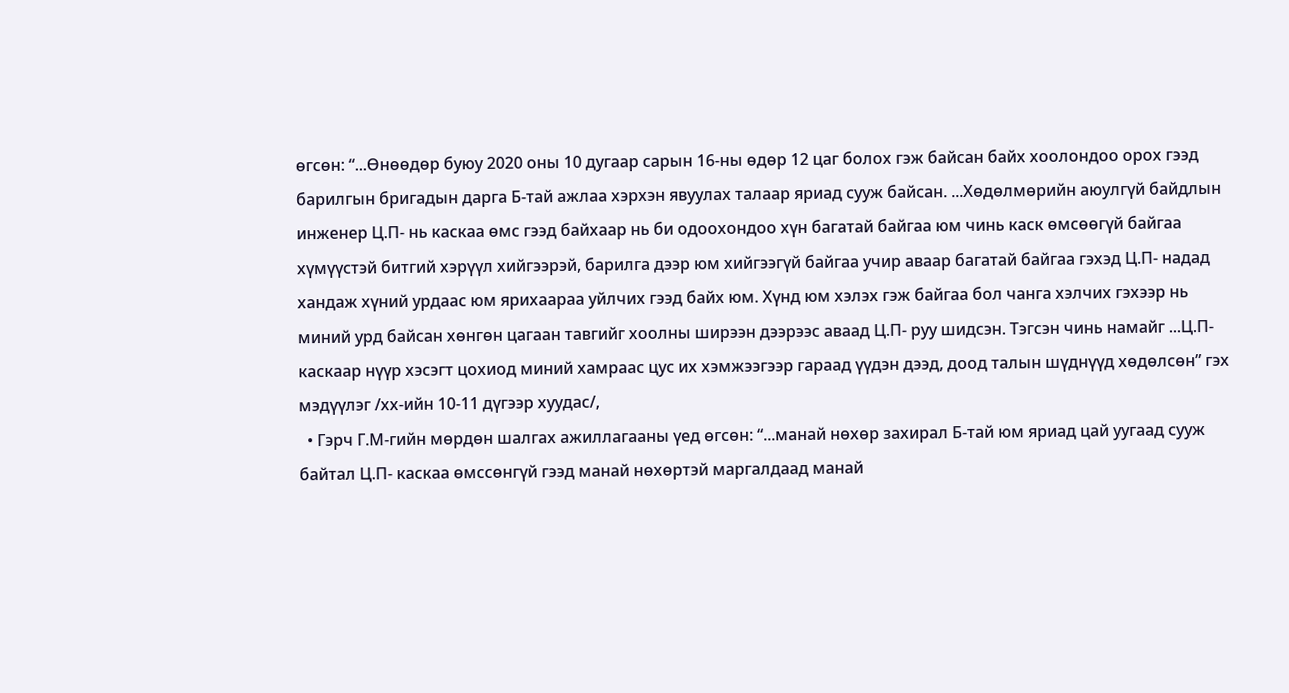өгсөн: “...Өнөөдөр буюу 2020 оны 10 дугаар сарын 16-ны өдөр 12 цаг болох гэж байсан байх хоолондоо орох гээд барилгын бригадын дарга Б-тай ажлаа хэрхэн явуулах талаар яриад сууж байсан. ...Хөдөлмөрийн аюулгүй байдлын инженер Ц.П- нь каскаа өмс гээд байхаар нь би одоохондоо хүн багатай байгаа юм чинь каск өмсөөгүй байгаа хүмүүстэй битгий хэрүүл хийгээрэй, барилга дээр юм хийгээгүй байгаа учир аваар багатай байгаа гэхэд Ц.П- надад хандаж хүний урдаас юм ярихаараа уйлчих гээд байх юм. Хүнд юм хэлэх гэж байгаа бол чанга хэлчих гэхээр нь миний урд байсан хөнгөн цагаан тавгийг хоолны ширээн дээрээс аваад Ц.П- руу шидсэн. Тэгсэн чинь намайг ...Ц.П- каскаар нүүр хэсэгт цохиод миний хамраас цус их хэмжээгээр гараад үүдэн дээд, доод талын шүднүүд хөдөлсөн” гэх мэдүүлэг /хх-ийн 10-11 дүгээр хуудас/,
  • Гэрч Г.М-гийн мөрдөн шалгах ажиллагааны үед өгсөн: “...манай нөхөр захирал Б-тай юм яриад цай уугаад сууж байтал Ц.П- каскаа өмссөнгүй гээд манай нөхөртэй маргалдаад манай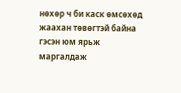нөхөр ч би каск өмсөхөд жаахан төвөгтэй байна гэсэн юм ярьж маргалдаж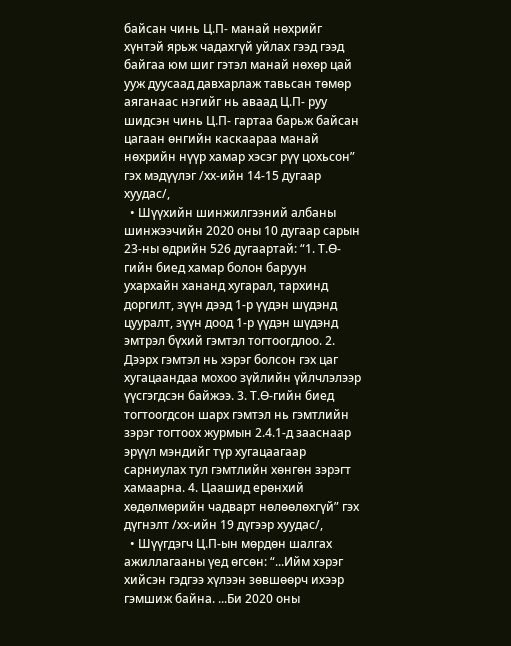байсан чинь Ц.П- манай нөхрийг хүнтэй ярьж чадахгүй уйлах гээд гээд байгаа юм шиг гэтэл манай нөхөр цай ууж дуусаад давхарлаж тавьсан төмөр аяганаас нэгийг нь аваад Ц.П- руу шидсэн чинь Ц.П- гартаа барьж байсан цагаан өнгийн каскаараа манай нөхрийн нүүр хамар хэсэг рүү цохьсон” гэх мэдүүлэг /хх-ийн 14-15 дугаар хуудас/,
  • Шүүхийн шинжилгээний албаны шинжээчийн 2020 оны 10 дугаар сарын 23-ны өдрийн 526 дугаартай: “1. Т.Ө-гийн биед хамар болон баруун ухархайн хананд хугарал, тархинд доргилт, зүүн дээд 1-р үүдэн шүдэнд цууралт, зүүн доод 1-р үүдэн шүдэнд эмтрэл бүхий гэмтэл тогтоогдлоо. 2. Дээрх гэмтэл нь хэрэг болсон гэх цаг хугацаандаа мохоо зүйлийн үйлчлэлээр үүсгэгдсэн байжээ. 3. Т.Ө-гийн биед тогтоогдсон шарх гэмтэл нь гэмтлийн зэрэг тогтоох журмын 2.4.1-д зааснаар эрүүл мэндийг түр хугацаагаар сарниулах тул гэмтлийн хөнгөн зэрэгт хамаарна. 4. Цаашид ерөнхий хөдөлмөрийн чадварт нөлөөлөхгүй” гэх дүгнэлт /хх-ийн 19 дүгээр хуудас/,
  • Шүүгдэгч Ц.П-ын мөрдөн шалгах ажиллагааны үед өгсөн: “...Ийм хэрэг хийсэн гэдгээ хүлээн зөвшөөрч ихээр гэмшиж байна. ...Би 2020 оны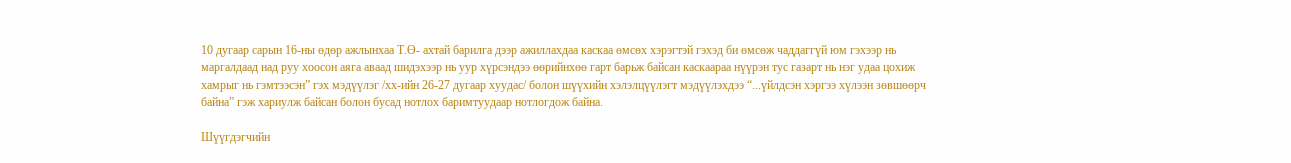10 дугаар сарын 16-ны өдөр ажлынхаа Т.Ө- ахтай барилга дээр ажиллахдаа каскаа өмсөх хэрэгтэй гэхэд би өмсөж чаддаггүй юм гэхээр нь маргалдаад над руу хоосон аяга аваад шидэхээр нь уур хүрсэндээ өөрийнхөө гарт барьж байсан каскаараа нүүрэн тус газарт нь нэг удаа цохиж хамрыг нь гэмтээсэн” гэх мэдүүлэг /хх-ийн 26-27 дугаар хуудас/ болон шүүхийн хэлэлцүүлэгт мэдүүлэхдээ “...үйлдсэн хэргээ хүлээн зөвшөөрч байна” гэж хариулж байсан болон бусад нотлох баримтуудаар нотлогдож байна.

Шүүгдэгчийн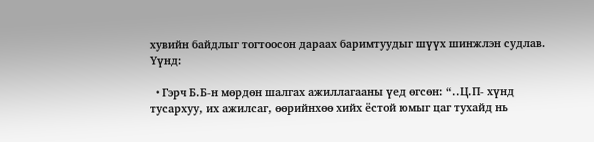хувийн байдлыг тогтоосон дараах баримтуудыг шүүх шинжлэн судлав. Үүнд:

  • Гэрч Б.Б-н мөрдөн шалгах ажиллагааны үед өгсөн: “..Ц.П- хүнд тусархуу, их ажилсаг, өөрийнхөө хийх ёстой юмыг цаг тухайд нь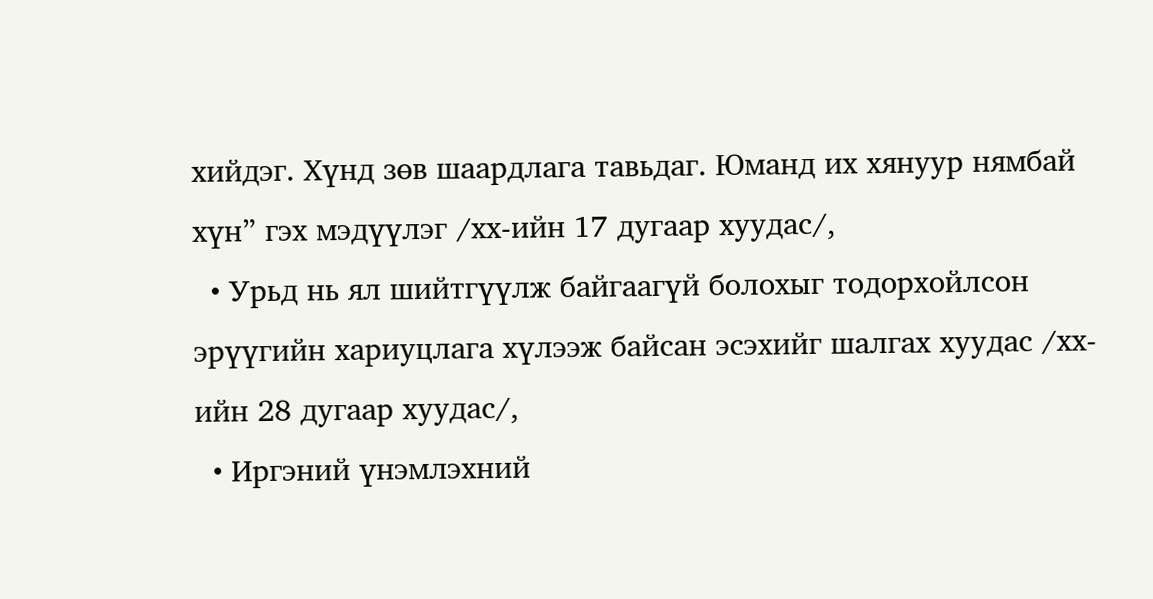хийдэг. Хүнд зөв шаардлага тавьдаг. Юманд их хянуур нямбай хүн” гэх мэдүүлэг /хх-ийн 17 дугаар хуудас/,
  • Урьд нь ял шийтгүүлж байгаагүй болохыг тодорхойлсон эрүүгийн хариуцлага хүлээж байсан эсэхийг шалгах хуудас /хх-ийн 28 дугаар хуудас/,
  • Иргэний үнэмлэхний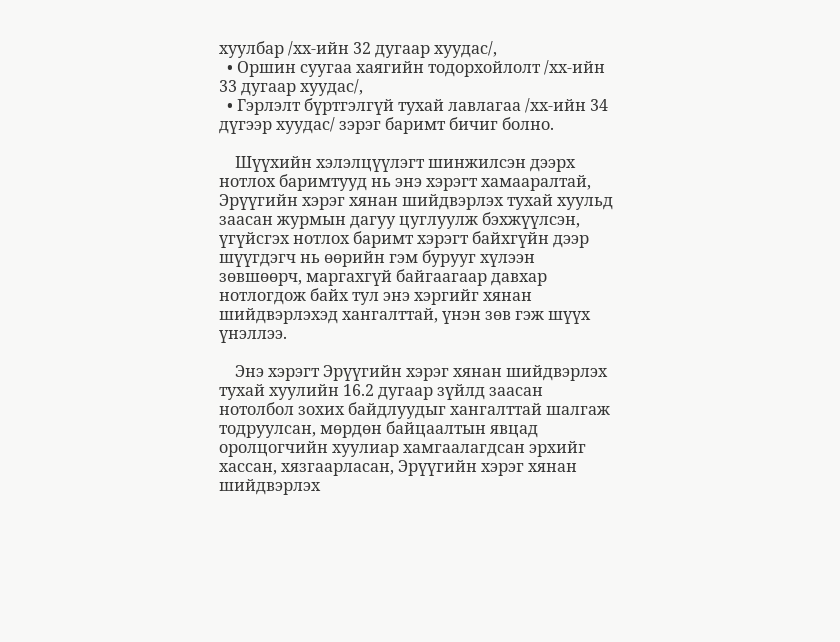хуулбар /хх-ийн 32 дугаар хуудас/,
  • Оршин суугаа хаягийн тодорхойлолт /хх-ийн 33 дугаар хуудас/,
  • Гэрлэлт бүртгэлгүй тухай лавлагаа /хх-ийн 34 дүгээр хуудас/ зэрэг баримт бичиг болно.

    Шүүхийн хэлэлцүүлэгт шинжилсэн дээрх нотлох баримтууд нь энэ хэрэгт хамааралтай, Эрүүгийн хэрэг хянан шийдвэрлэх тухай хуульд заасан журмын дагуу цуглуулж бэхжүүлсэн, үгүйсгэх нотлох баримт хэрэгт байхгүйн дээр шүүгдэгч нь өөрийн гэм бурууг хүлээн зөвшөөрч, маргахгүй байгаагаар давхар нотлогдож байх тул энэ хэргийг хянан шийдвэрлэхэд хангалттай, үнэн зөв гэж шүүх үнэллээ.

    Энэ хэрэгт Эрүүгийн хэрэг хянан шийдвэрлэх тухай хуулийн 16.2 дугаар зүйлд заасан нотолбол зохих байдлуудыг хангалттай шалгаж тодруулсан, мөрдөн байцаалтын явцад оролцогчийн хуулиар хамгаалагдсан эрхийг хассан, хязгаарласан, Эрүүгийн хэрэг хянан шийдвэрлэх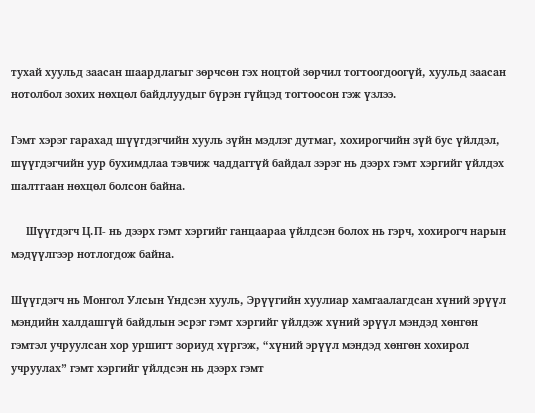тухай хуульд заасан шаардлагыг зөрчсөн гэх ноцтой зөрчил тогтоогдоогүй, хуульд заасан нотолбол зохих нөхцөл байдлуудыг бүрэн гүйцэд тогтоосон гэж үзлээ.

Гэмт хэрэг гарахад шүүгдэгчийн хууль зүйн мэдлэг дутмаг, хохирогчийн зүй бус үйлдэл, шүүгдэгчийн уур бухимдлаа тэвчиж чаддаггүй байдал зэрэг нь дээрх гэмт хэргийг үйлдэх шалтгаан нөхцөл болсон байна.

     Шүүгдэгч Ц.П- нь дээрх гэмт хэргийг ганцаараа үйлдсэн болох нь гэрч, хохирогч нарын мэдүүлгээр нотлогдож байна.

Шүүгдэгч нь Монгол Улсын Үндсэн хууль, Эрүүгийн хуулиар хамгаалагдсан хүний эрүүл мэндийн халдашгүй байдлын эсрэг гэмт хэргийг үйлдэж хүний эрүүл мэндэд хөнгөн гэмтэл учруулсан хор уршигт зориуд хүргэж, “хүний эрүүл мэндэд хөнгөн хохирол учруулах” гэмт хэргийг үйлдсэн нь дээрх гэмт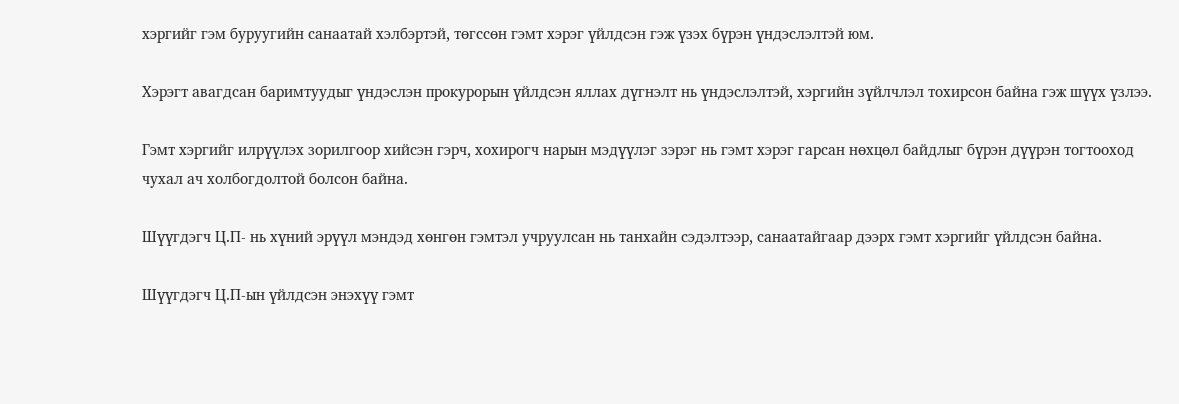хэргийг гэм буруугийн санаатай хэлбэртэй, төгссөн гэмт хэрэг үйлдсэн гэж үзэх бүрэн үндэслэлтэй юм.

Хэрэгт авагдсан баримтуудыг үндэслэн прокурорын үйлдсэн яллах дүгнэлт нь үндэслэлтэй, хэргийн зүйлчлэл тохирсон байна гэж шүүх үзлээ.

Гэмт хэргийг илрүүлэх зорилгоор хийсэн гэрч, хохирогч нарын мэдүүлэг зэрэг нь гэмт хэрэг гарсан нөхцөл байдлыг бүрэн дүүрэн тогтооход чухал ач холбогдолтой болсон байна.

Шүүгдэгч Ц.П- нь хүний эрүүл мэндэд хөнгөн гэмтэл учруулсан нь танхайн сэдэлтээр, санаатайгаар дээрх гэмт хэргийг үйлдсэн байна.

Шүүгдэгч Ц.П-ын үйлдсэн энэхүү гэмт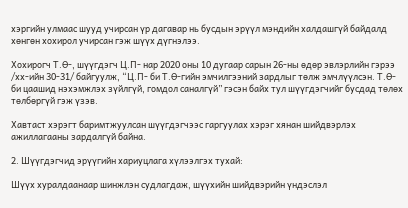хэргийн улмаас шууд учирсан үр дагавар нь бусдын эрүүл мэндийн халдашгүй байдалд хөнгөн хохирол учирсан гэж шүүх дүгнэлээ.

Хохирогч Т.Ө-, шүүгдэгч Ц.П- нар 2020 оны 10 дугаар сарын 26-ны өдөр эвлэрлийн гэрээ /хх-ийн 30-31/ байгуулж, “Ц.П- би Т.Ө-гийн эмчилгээний зардлыг төлж эмчлүүлсэн. Т.Ө- би цаашид нэхэмжлэх зүйлгүй, гомдол саналгүй” гэсэн байх тул шүүгдэгчийг бусдад төлөх төлбөргүй гэж үзэв.

Хавтаст хэрэгт баримтжуулсан шүүгдэгчээс гаргуулах хэрэг хянан шийдвэрлэх ажиллагааны зардалгүй байна.

2. Шүүгдэгчид эрүүгийн хариуцлага хүлээлгэх тухай:

Шүүх хуралдаанаар шинжлэн судлагдаж, шүүхийн шийдвэрийн үндэслэл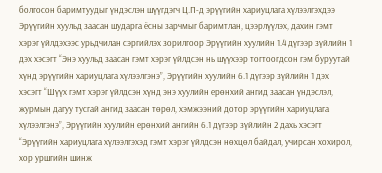болгосон баримтуудыг үндэслэн шүүгдэгч Ц.П-д эрүүгийн хариуцлага хүлээлгэхдээ Эрүүгийн хуульд заасан шударга ёсны зарчмыг баримтлан, цээрлүүлэх, дахин гэмт хэрэг үйлдэхээс урьдчилан сэргийлэх зорилгоор Эрүүгийн хуулийн 1.4 дүгээр зүйлийн 1 дэх хэсэгт “Энэ хуульд заасан гэмт хэрэг үйлдсэн нь шүүхээр тогтоогдсон гэм буруутай хүнд эрүүгийн хариуцлага хүлээлгэнэ”, Эрүүгийн хуулийн 6.1 дүгээр зүйлийн 1 дэх хэсэгт “Шүүх гэмт хэрэг үйлдсэн хүнд энэ хуулийн ерөнхий ангид заасан үндэслэл, журмын дагуу тусгай ангид заасан төрөл, хэмжээний дотор эрүүгийн хариуцлага хүлээлгэнэ”, Эрүүгийн хуулийн ерөнхий ангийн 6.1 дүгээр зүйлийн 2 дахь хэсэгт “Эрүүгийн хариуцлага хүлээлгэхэд гэмт хэрэг үйлдсэн нөхцөл байдал, учирсан хохирол, хор уршгийн шинж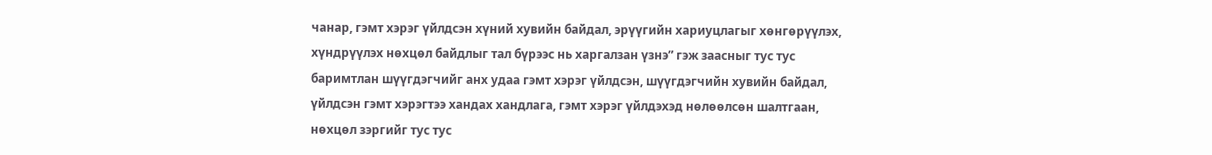чанар, гэмт хэрэг үйлдсэн хүний хувийн байдал, эрүүгийн хариуцлагыг хөнгөрүүлэх, хүндрүүлэх нөхцөл байдлыг тал бүрээс нь харгалзан үзнэ” гэж заасныг тус тус баримтлан шүүгдэгчийг анх удаа гэмт хэрэг үйлдсэн, шүүгдэгчийн хувийн байдал, үйлдсэн гэмт хэрэгтээ хандах хандлага, гэмт хэрэг үйлдэхэд нөлөөлсөн шалтгаан, нөхцөл зэргийг тус тус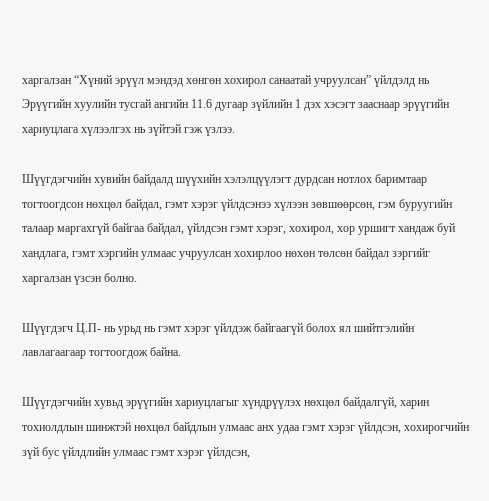харгалзан “Хүний эрүүл мэндэд хөнгөн хохирол санаатай учруулсан” үйлдэлд нь Эрүүгийн хуулийн тусгай ангийн 11.6 дугаар зүйлийн 1 дэх хэсэгт зааснаар эрүүгийн хариуцлага хүлээлгэх нь зүйтэй гэж үзлээ.

Шүүгдэгчийн хувийн байдалд шүүхийн хэлэлцүүлэгт дурдсан нотлох баримтаар тогтоогдсон нөхцөл байдал, гэмт хэрэг үйлдсэнээ хүлээн зөвшөөрсөн, гэм буруугийн талаар маргахгүй байгаа байдал, үйлдсэн гэмт хэрэг, хохирол, хор уршигт хандаж буй хандлага, гэмт хэргийн улмаас учруулсан хохирлоо нөхөн төлсөн байдал зэргийг харгалзан үзсэн болно.

Шүүгдэгч Ц.П- нь урьд нь гэмт хэрэг үйлдэж байгаагүй болох ял шийтгэлийн лавлагаагаар тогтоогдож байна.

Шүүгдэгчийн хувьд эрүүгийн хариуцлагыг хүндрүүлэх нөхцөл байдалгүй, харин тохиолдлын шинжтэй нөхцөл байдлын улмаас анх удаа гэмт хэрэг үйлдсэн, хохирогчийн зүй бус үйлдлийн улмаас гэмт хэрэг үйлдсэн,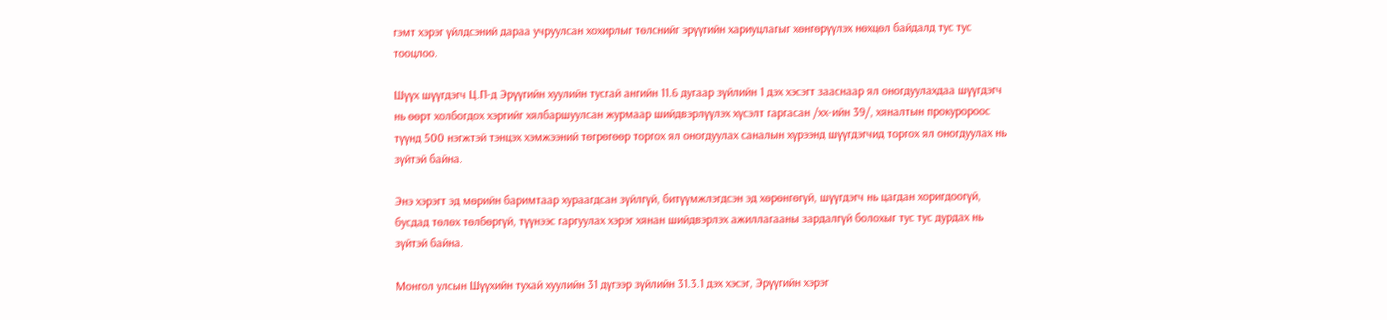гэмт хэрэг үйлдсэний дараа учруулсан хохирлыг төлснийг эрүүгийн хариуцлагыг хөнгөрүүлэх нөхцөл байдалд тус тус тооцлоо.

Шүүх шүүгдэгч Ц.П-д Эрүүгийн хуулийн тусгай ангийн 11.6 дугаар зүйлийн 1 дэх хэсэгт зааснаар ял оногдуулахдаа шүүгдэгч нь өөрт холбогдох хэргийг хялбаршуулсан журмаар шийдвэрлүүлэх хүсэлт гаргасан /хх-ийн 39/, хяналтын прокуророос түүнд 500 нэгжтэй тэнцэх хэмжээний төгрөгөөр торгох ял оногдуулах саналын хүрээнд шүүгдэгчид торгох ял оногдуулах нь зүйтэй байна.

Энэ хэрэгт эд мөрийн баримтаар хураагдсан зүйлгүй, битүүмжлэгдсэн эд хөрөнгөгүй, шүүгдэгч нь цагдан хоригдоогүй, бусдад төлөх төлбөргүй, түүнээс гаргуулах хэрэг хянан шийдвэрлэх ажиллагааны зардалгүй болохыг тус тус дурдах нь зүйтэй байна.

Монгол улсын Шүүхийн тухай хуулийн 31 дүгээр зүйлийн 31.3.1 дэх хэсэг, Эрүүгийн хэрэг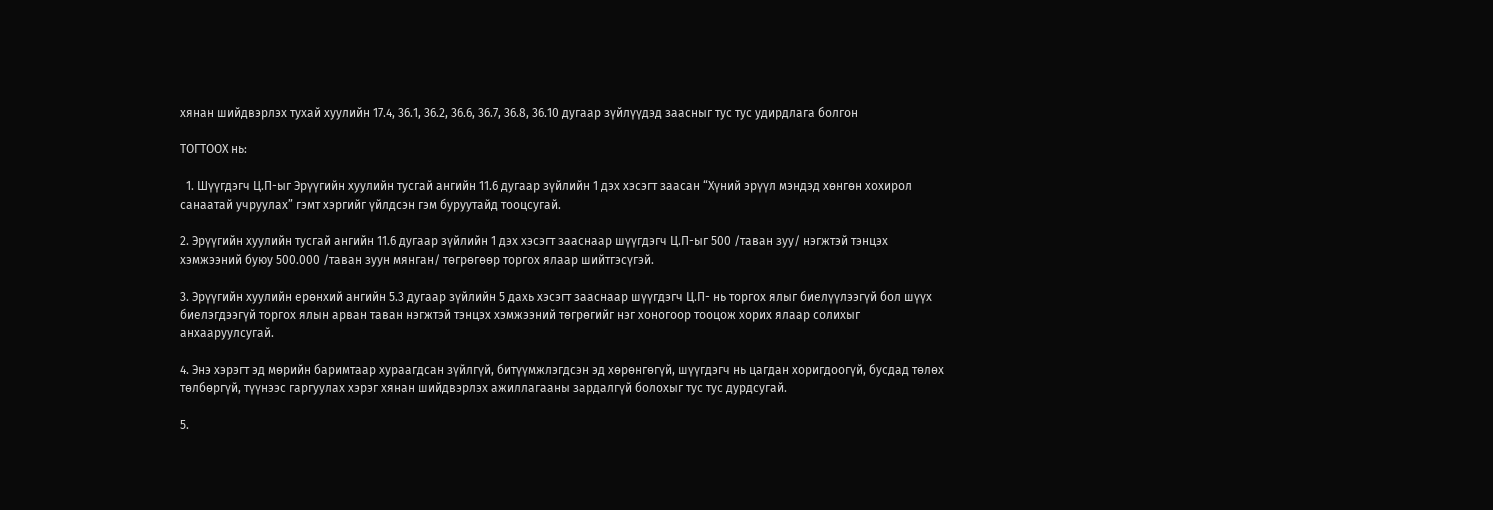хянан шийдвэрлэх тухай хуулийн 17.4, 36.1, 36.2, 36.6, 36.7, 36.8, 36.10 дугаар зүйлүүдэд заасныг тус тус удирдлага болгон

ТОГТООХ нь:

  1. Шүүгдэгч Ц.П-ыг Эрүүгийн хуулийн тусгай ангийн 11.6 дугаар зүйлийн 1 дэх хэсэгт заасан “Хүний эрүүл мэндэд хөнгөн хохирол санаатай учруулах” гэмт хэргийг үйлдсэн гэм буруутайд тооцсугай.

2. Эрүүгийн хуулийн тусгай ангийн 11.6 дугаар зүйлийн 1 дэх хэсэгт зааснаар шүүгдэгч Ц.П-ыг 500 /таван зуу/ нэгжтэй тэнцэх хэмжээний буюу 500.000 /таван зуун мянган/ төгрөгөөр торгох ялаар шийтгэсүгэй.

3. Эрүүгийн хуулийн ерөнхий ангийн 5.3 дугаар зүйлийн 5 дахь хэсэгт зааснаар шүүгдэгч Ц.П- нь торгох ялыг биелүүлээгүй бол шүүх биелэгдээгүй торгох ялын арван таван нэгжтэй тэнцэх хэмжээний төгрөгийг нэг хоногоор тооцож хорих ялаар солихыг анхааруулсугай.

4. Энэ хэрэгт эд мөрийн баримтаар хураагдсан зүйлгүй, битүүмжлэгдсэн эд хөрөнгөгүй, шүүгдэгч нь цагдан хоригдоогүй, бусдад төлөх төлбөргүй, түүнээс гаргуулах хэрэг хянан шийдвэрлэх ажиллагааны зардалгүй болохыг тус тус дурдсугай.

5.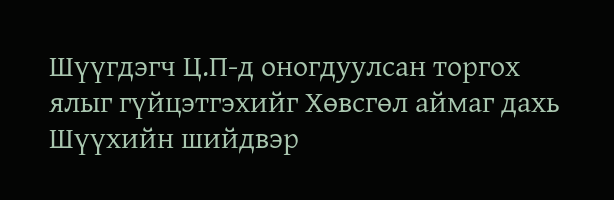Шүүгдэгч Ц.П-д оногдуулсан торгох ялыг гүйцэтгэхийг Хөвсгөл аймаг дахь Шүүхийн шийдвэр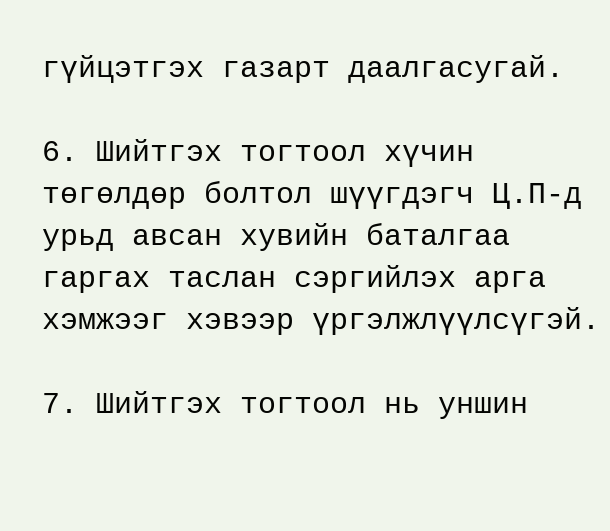гүйцэтгэх газарт даалгасугай.

6. Шийтгэх тогтоол хүчин төгөлдөр болтол шүүгдэгч Ц.П-д урьд авсан хувийн баталгаа гаргах таслан сэргийлэх арга хэмжээг хэвээр үргэлжлүүлсүгэй.

7. Шийтгэх тогтоол нь уншин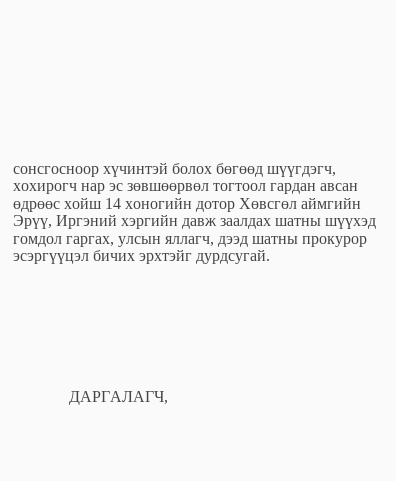сонсгосноор хүчинтэй болох бөгөөд шүүгдэгч, хохирогч нар эс зөвшөөрвөл тогтоол гардан авсан өдрөөс хойш 14 хоногийн дотор Хөвсгөл аймгийн Эрүү, Иргэний хэргийн давж заалдах шатны шүүхэд гомдол гаргах, улсын яллагч, дээд шатны прокурор эсэргүүцэл бичих эрхтэйг дурдсугай.







              ДАРГАЛАГЧ,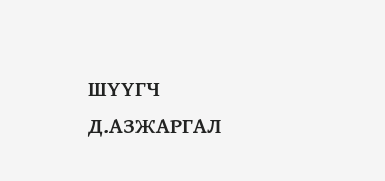ШҮҮГЧ                              Д.АЗЖАРГАЛ